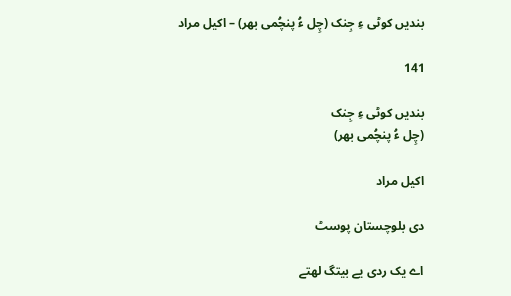بندیں کوٹی ءِ جِنک (چِل ءُ پنچُمی بھر) – اکیل مراد

141

بندیں کوٹی ءِ جِنک
(چِل ءُ پنچُمی بھر)

اکیل مراد

دی بلوچستان پوسٹ

اے یک ردی یے بیتگ لھتے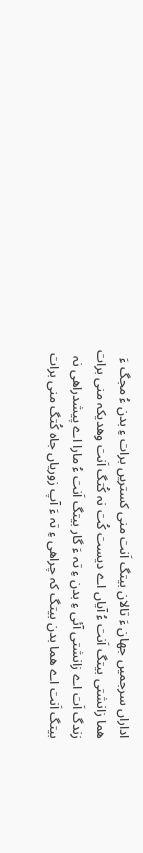اداراں سرجمیں جھان ءَ تالان بیتگ اَنت منی کستریں برات ءِ بدن ءُ مجگ ءَ ھما زانشتی بیتگ اَنت ءُ آیاں اے دیست کُت نہ کُتگ اَنت وھدیکہ منی برات زندگ اَت اے زانشتی آئی ءِ بدن ءِ تہ ءَ گار بیتگ اَنت ءُ مارا اے پیشدراھی نہ بیتگ اَنت اے ھما بدن بیتگ کہ چراھی ءِ تہ ءَ آپ زوریاں جاہ کُتگ منی برات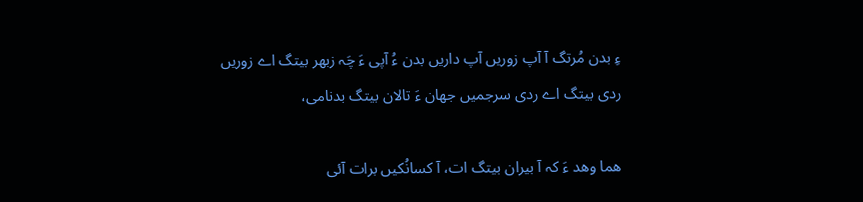ءِ بدن مُرتگ آ آپ زوریں آپ داریں بدن ءُ آپی ءَ چَہ زبھر بیتگ اے زوریں ردی بیتگ اے ردی سرجمیں جھان ءَ تالان بیتگ بدنامی،

ھما وھد ءَ کہ آ بیران بیتگ ات، آ کسانُکیں برات آئی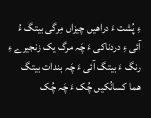ءِ پُشت ءَ دراھیں چیزاں مِرگی بیتگ ءُ آئی ءِ دردناکی ءَ چَہ مرگ یک زنجیرے ءِ رنگ ءَ بیتگ آئی ءَ چَہ بندات بیتگ ھما کسانُکیں چُک ءَ چَہ چُک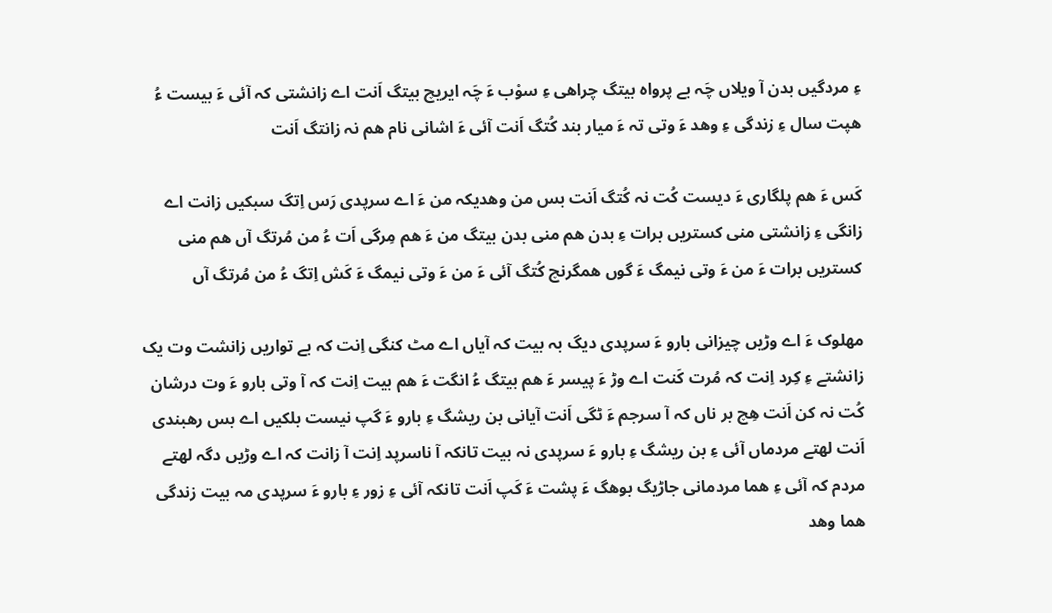ءِ مردگیں بدن آ ویلاں چَہ بے پرواہ بیتگ چراھی ءِ سوْب ءَ چَہ ایریچ بیتگ اَنت اے زانشتی کہ آئی ءَ بیست ءُ ھپت سال ءِ زندگی ءِ وھد ءَ وتی تہ ءَ میار بند کُتگ اَنت آئی ءَ اشانی نام ھم نہ زانتگ اَنت

کَس ءَ ھم پلگاری ءَ دیست کُت نہ کُتگ اَنت بس من وھدیکہ من ءَ اے سرپدی رَس اِتگ سبکیں زانت اے زانگی ءِ زانشتی منی کستریں برات ءِ بدن ھم منی بدن بیتگ من ءَ ھم مِرگی اَت ءُ من مُرتگ آں ھم منی کستریں برات ءَ من ءَ وتی نیمگ ءَ گوں ھمگرنچ کُتگ آئی ءَ من ءَ وتی نیمگ ءَ کَش اِتگ ءُ من مُرتگ آں

مھلوک ءَ اے وڑیں چیزانی بارو ءَ سرپدی دیگ بہ بیت کہ آیاں اے مٹ کنگی اِنت کہ بے تواریں زانشت وت یک زانشتے ءِ کِرد اِنت کہ مُرت کَنت اے وڑ ءَ پیسر ءَ ھم بیتگ ءُ انگت ءَ ھم بیت اِنت کہ آ وتی بارو ءَ وت درشان کُت نہ کن اَنت ھِچ بر ناں کہ آ سرجم ءَ ٹگی اَنت آیانی بن ریشگ ءِ بارو ءَ گپ نیست بلکیں اے بس رھبندی اَنت لھتے مردماں آئی ءِ بن ریشگ ءِ بارو ءَ سرپدی نہ بیت تانکہ آ ناسرپد اِنت آ زانت کہ اے وڑیں دگہ لھتے مردم کہ آئی ءِ ھما مردمانی جاڑیگ بوھگ ءَ پشت ءَ کَپ اَنت تانکہ آئی ءِ زور ءِ بارو ءَ سرپدی مہ بیت زندگی ھما وھد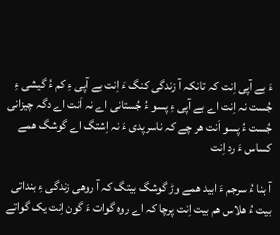ءَ بے آپی اِنت کہ تانکہ آ زندگی کنگ ءَ اِنت بے آپی ءِ کم ءُ گیشی ءِ جُست نہ اِنت اے بے آپی ءِ پسو ءُ جُستانی اے نہ اَنت اے دگہ چیزانی جُست ءُ پسو اَنت ھر چے کہ ناسرپدی ءَ نہ اِشتگ اے گوشگ ھمے کساس ءَ رد اِنت

آ بنا ءُ سرجم ءَ ابید ھمے وڑ گوشگ بیتگ کہ آ روھی زندگی ءِ بنداتی بیت ءُ ھلاس ھم بیت اِنت پرچا کہ اے روہ گوات ءَ گون اِنت یک گواتے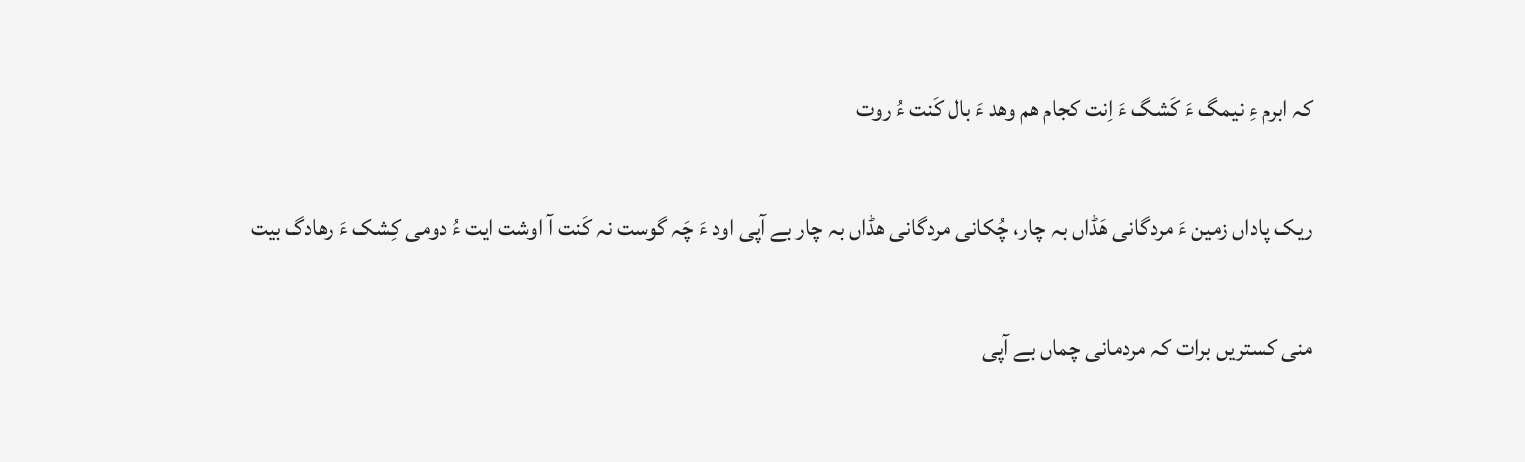کہ ابرم ءِ نیمگ ءَ کَشگ ءَ اِنت کجام ھم وھد ءَ بال کَنت ءُ روت

ریک پاداں زمین ءَ مردگانی ھَڈاں بہ چار، چُکانی مردگانی ھڈاں بہ چار بے آپی اود ءَ چَہ گوست نہ کَنت آ اوشت ایت ءُ دومی کِشک ءَ رھادگ بیت

منی کستریں برات کہ مردمانی چماں بے آپی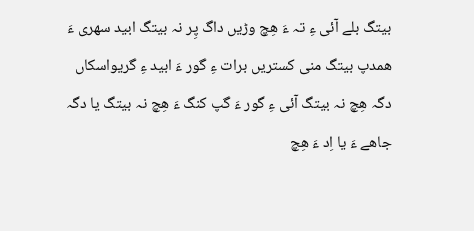بیتگ بلے آئی ءِ تہ ءَ ھِچ وڑیں داگ پِر نہ بیتگ ابید سھری ءَ ھمدپ بیتگ منی کستریں برات ءِ گور ءَ ابید ءِ گریواسکاں دگہ ھِچ نہ بیتگ آئی ءِ گور ءَ گپ کنگ ءَ ھِچ نہ بیتگ یا دگہ جاھے ءَ یا اِد ءَ ھِچ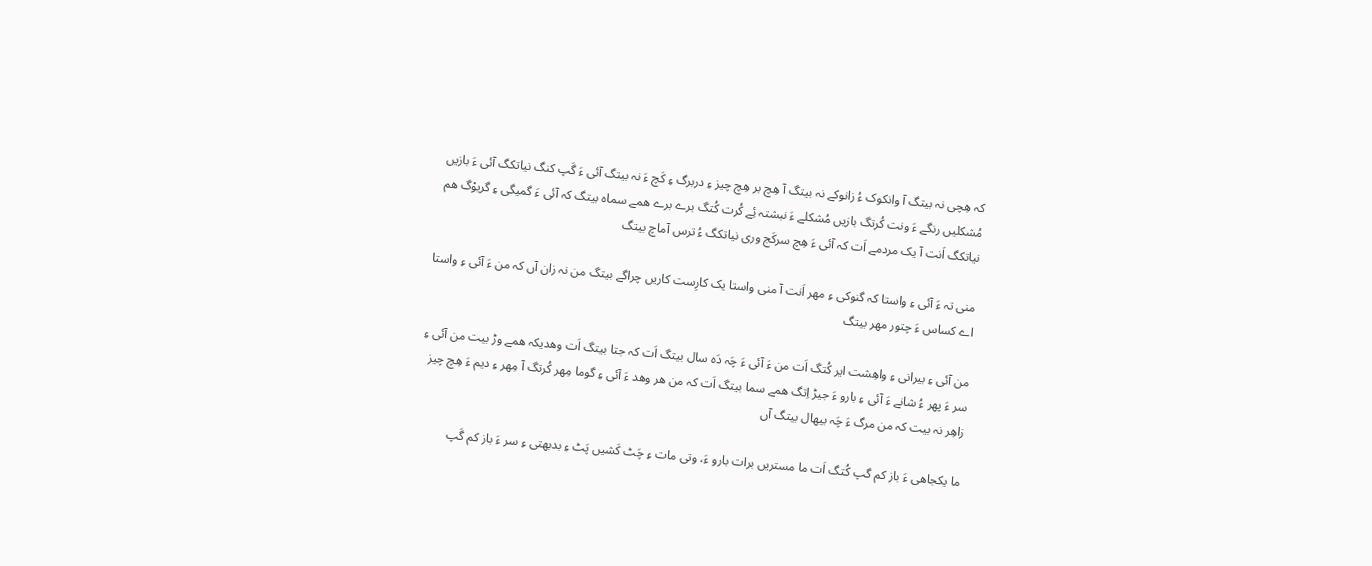کہ ھِچی نہ بیتگ آ وانکوک ءُ زانوکے نہ بیتگ آ ھِچ بر ھِچ چیز ءِ دربرگ ءِ کَچ ءَ نہ بیتگ آئی ءَ گَپ کنگ نیاتکگ آئی ءَ بازیں مُشکلیں رنگے ءَ ونت کُرتگ بازیں مُشکلے ءَ نبشتہ ئِے کُرت کُتگ برے برے ھمے سماہ بیتگ کہ آئی ءَ گمیگی ءِ گریوْگ ھم نیاتکگ اَنت آ یک مردمے اَت کہ آئی ءَ ھِچ سرکَج وری نیاتکگ ءُ ترس آماچ بیتگ

منی تہ ءَ آئی ءِ واستا کہ گنوکی ءِ مھر اَنت آ منی واستا یک کارِست کاریں چراگے بیتگ من نہ زان آں کہ من ءَ آئی ءِ واستا اے کساس ءَ چتور مھر بیتگ

من آئی ءِ بیرانی ءِ واھِشت ایر کُتگ اَت من ءَ آئی ءَ چَہ دَہ سال بیتگ اَت کہ جتا بیتگ اَت وھدیکہ ھمے وڑ بیت من آئی ءِ سر ءَ پھر ءُ شانے ءَ آئی ءِ بارو ءَ جیڑ اِتگ ھمے سما بیتگ اَت کہ من ھر وھد ءَ آئی ءِ گوما مِھر کُرتگ آ مِھر ءِ دیم ءَ ھِچ چیز زاھِر نہ بیت کہ من مرگ ءَ چَہ بیھال بیتگ آں

ما یکجاھی ءَ باز کم گپ کُتگ اَت ما مستریں برات بارو ءَ، وتی مات ءِ چَٹ کَشیں پَٹ ءِ بدبھتی ءِ سر ءَ باز کم گَپ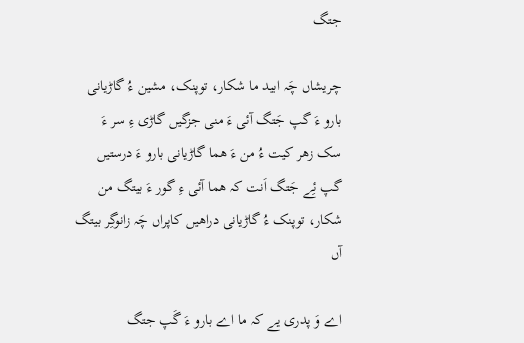جتگ

چریشاں چَہ ابید ما شکار، توپنک، مشین ءُ گاڑیانی بارو ءَ گپ جَتگ آئی ءَ منی جزگیں گاڑی ءِ سر ءَ سک زھر کیت ءُ من ءَ ھما گاڑیانی بارو ءَ درستیں گپ ئِے جَتگ اَنت کہ ھما آئی ءِ گور ءَ بیتگ من شکار، توپنک ءُ گاڑیانی دراھیں کاپراں چَہ زانوگِر بیتگ آں

اے وَ پدری یے کہ ما اے بارو ءَ گَپ جتگ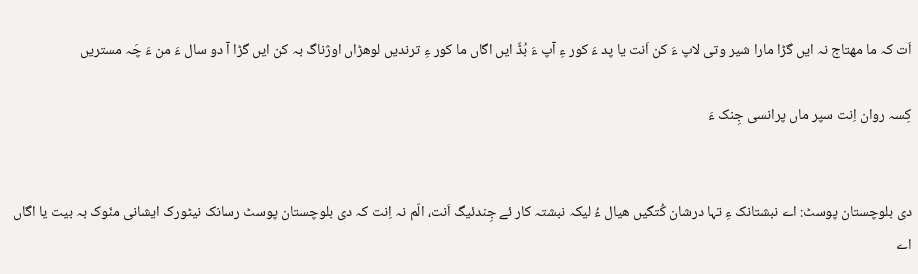اَت کہ ما مھتاج نہ ایں گڑا مارا شیر وتی لاپ ءَ کن اَنت یا پد ءَ کور ءِ آپ ءَ بُڈّ ایں اگاں ما کور ءِ ترندیں لوھڑاں اوژناگ بہ کن ایں گڑا آ دو سال ءَ من ءَ چَہ مستریں

کِسہ روان اِنت سپر ماں پرانسی جِنک ءَ


دی بلوچستان پوسٹ: اے نبشتانک ءِ تہا درشان کُتگیں ھیال ءُ لیکہ نبشتہ کار ئے جِندئیگ اَنت، الّم نہ اِنت کہ دی بلوچستان پوسٹ رسانک نیٹورک ایشانی منّوک بہ بیت یا اگاں اے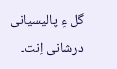گل ءِ پالیسیانی درشانی اِنت۔